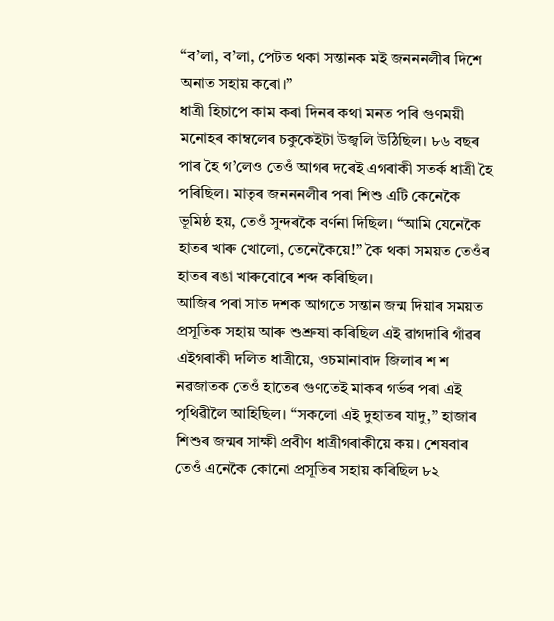“ব’লা, ব’লা, পেটত থকা সন্তানক মই জনননলীৰ দিশে অনাত সহায় কৰো।”
ধাত্ৰী হিচাপে কাম কৰা দিনৰ কথা মনত পৰি গুণময়ী মনোহৰ কাম্বলেৰ চকুকেইটা উজ্বলি উঠিছিল। ৮৬ বছৰ পাৰ হৈ গ’লেও তেওঁ আগৰ দৰেই এগৰাকী সতৰ্ক ধাত্ৰী হৈ পৰিছিল। মাতৃৰ জনননলীৰ পৰা শিশু এটি কেনেকৈ ভূমিষ্ঠ হয়, তেওঁ সুন্দৰকৈ বৰ্ণনা দিছিল। “আমি যেনেকৈ হাতৰ খাৰু খোলো, তেনেকৈয়ে!” কৈ থকা সময়ত তেওঁৰ হাতৰ ৰঙা খাৰুবোৰে শব্দ কৰিছিল।
আজিৰ পৰা সাত দশক আগতে সন্তান জন্ম দিয়াৰ সময়ত প্ৰসূতিক সহায় আৰু শুশ্ৰুষা কৰিছিল এই ৱাগদাৰি গাঁৱৰ এইগৰাকী দলিত ধাত্ৰীয়ে, ওচমানাবাদ জিলাৰ শ শ নৱজাতক তেওঁ হাতেৰ গুণতেই মাকৰ গৰ্ভৰ পৰা এই পৃথিৱীলৈ আহিছিল। “সকলো এই দুহাতৰ যাদু,” হাজাৰ শিশুৰ জন্মৰ সাক্ষী প্ৰবীণ ধাত্ৰীগৰাকীয়ে কয়। শেষবাৰ তেওঁ এনেকৈ কোনো প্ৰসূতিৰ সহায় কৰিছিল ৮২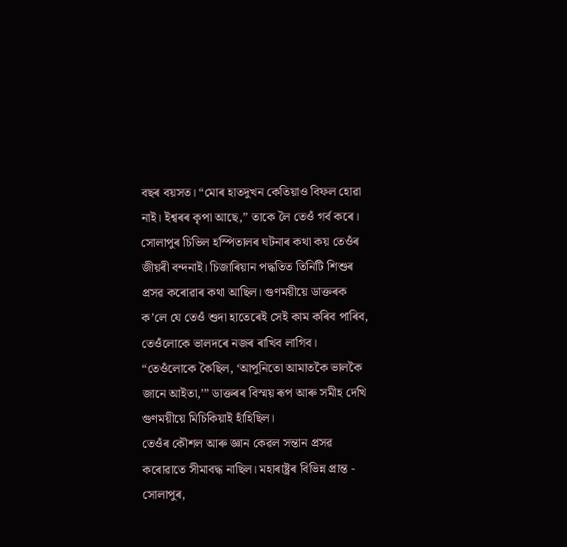বছৰ বয়সত। “মোৰ হাতদুখন কেতিয়াও বিফল হোৱা নাই। ইশ্বৰৰ কৃপা আছে,” তাকে লৈ তেওঁ গৰ্ব কৰে।
সোলাপুৰ চিভিল হস্পিতালৰ ঘটনাৰ কথা কয় তেওঁৰ জীয়ৰী বন্দনাই। চিজাৰিয়ান পদ্ধতিত তিনিটি শিশুৰ প্ৰসৱ কৰোৱাৰ কথা আছিল। গুণময়ীয়ে ডাক্তৰক ক’লে যে তেওঁ শুদা হাতেৰেই সেই কাম কৰিব পাৰিব, তেওঁলোকে ভালদৰে নজৰ ৰাখিব লাগিব। “তেওঁলোকে কৈছিল, ‘আপুনিতো আমাতকৈ ভালকৈ জানে আইতা,’” ডাক্তৰৰ বিস্ময় ৰূপ আৰু সমীহ দেখি গুণময়ীয়ে মিচিকিয়াই হাঁহিছিল।
তেওঁৰ কৌশল আৰু জ্ঞান কেৱল সন্তান প্ৰসৱ কৰোৱাতে সীমাবদ্ধ নাছিল। মহাৰাষ্ট্ৰৰ বিভিন্ন প্ৰান্ত - সোলাপুৰ,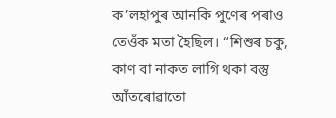ক’লহাপুৰ আনকি পুণেৰ পৰাও তেওঁক মতা হৈছিল। “শিশুৰ চকু, কাণ বা নাকত লাগি থকা বস্তু আঁতৰোৱাতো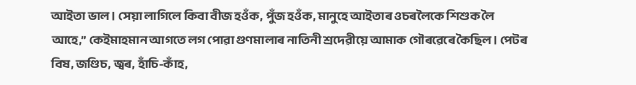আইতা ভাল। সেয়া লাগিলে কিবা বীজ হওঁক, পুঁজ হওঁক, মানুহে আইতাৰ ওচৰলৈকে শিশুক লৈ আহে,” কেইমাহমান আগতে লগ পোৱা গুণমালাৰ নাতিনী শ্ৰদেৱীয়ে আমাক গৌৰৱেৰে কৈছিল। পেটৰ বিষ, জণ্ডিচ, জ্বৰ, হাঁচি-কাঁহ,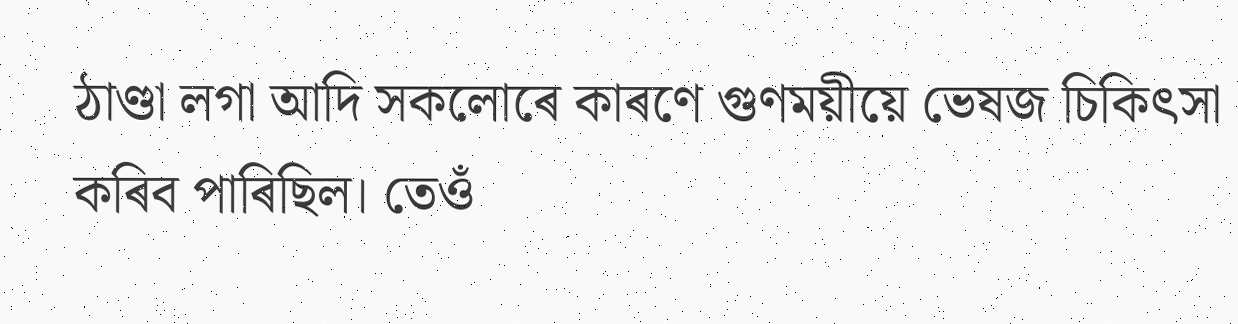ঠাণ্ডা লগা আদি সকলোৰে কাৰণে গুণময়ীয়ে ভেষজ চিকিৎসা কৰিব পাৰিছিল। তেওঁ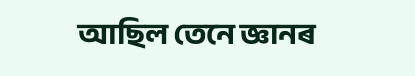আছিল তেনে জ্ঞানৰ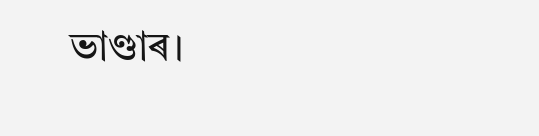ভাণ্ডাৰ।